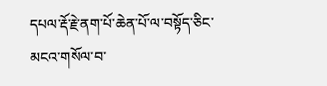དཔལ་རྡོ་རྗེ་ནག་པོ་ཆེན་པོ་ལ་བསྟོད་ཅིང་མངའ་གསོལ་བ་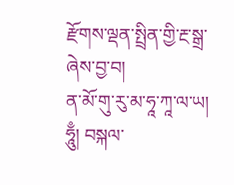རྫོགས་ལྡན་སྤྲིན་གྱི་རྔ་སྒྲ་ཞེས་བྱ་བ།
ན་མོ་གུ་རུ་མ་ཧཱ་ཀཱ་ལ་ཡ། ཧཱུྃ། བསྐལ་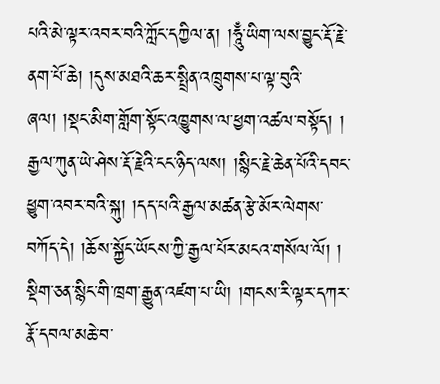པའི་མེ་ལྟར་འབར་བའི་ཀློང་དཀྱིལ་ན། །ཧཱུྃ་ཡིག་ལས་བྱུང་རྡོ་རྗེ་ནག་པོ་ཆེ། །དུས་མཐའི་ཆར་སྤྲིན་འཁྲུགས་པ་ལྟ་བུའི་ཞལ། །སྡང་མིག་གློག་སྟོང་འཁྱུགས་ལ་ཕྱག་འཚལ་བསྟོད། ། རྒྱལ་ཀུན་ཡེ་ཤེས་རྡོ་རྗེའི་ངང་ཉིད་ལས། །སྙིང་རྗེ་ཆེན་པོའི་དབང་ཕྱུག་འབར་བའི་སྐུ། །དད་པའི་རྒྱལ་མཚན་རྩེ་མོར་ལེགས་བཀོད་དེ། །ཆོས་སྐྱོང་ཡོངས་ཀྱི་རྒྱལ་པོར་མངའ་གསོལ་ལོ། ། སྡིག་ཅན་སྙིང་གི་ཁྲག་རྒྱུན་འཛག་པ་ཡི། །གངས་རི་ལྟར་དཀར་རྣོ་དབལ་མཆེ་བ་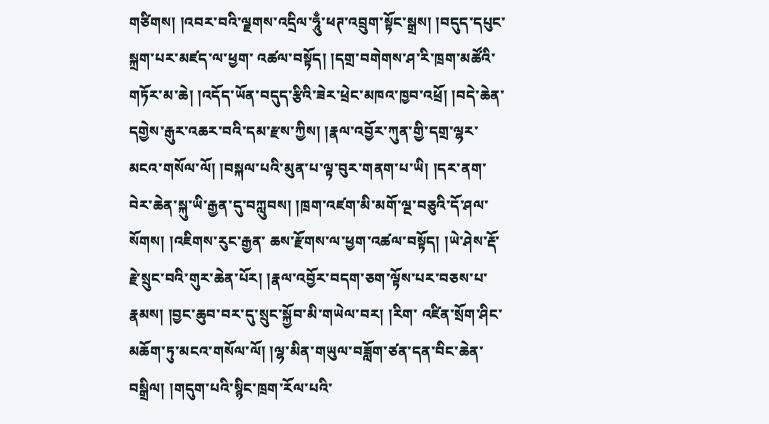གཙིགས། །འབར་བའི་ལྗགས་འདྲིལ་ཧཱུྃ་ཕཊ་འབྲུག་སྟོང་སྒྲས། །བདུད་དཔུང་སྐྲག་པར་མཛད་ལ་ཕྱག་ འཚལ་བསྟོད། །དགྲ་བགེགས་ཤ་རི་ཁྲག་མཚོའི་གཏོར་མ་ཆེ། །འདོད་ཡོན་བདུད་རྩིའི་ཟེར་ཕྲེང་མཁའ་ཁྱབ་འཕྲོ། །བདེ་ཆེན་དགྱེས་རྒུར་འཆར་བའི་དམ་རྫས་ཀྱིས། །རྣལ་འབྱོར་ཀུན་གྱི་དགྲ་ལྷར་མངའ་གསོལ་ལོ། །བསྐལ་པའི་མུན་པ་ལྟ་བུར་གནག་པ་ཡི། །དར་ནག་བེར་ཆེན་སྐུ་ཡི་རྒྱན་དུ་བཀླུབས། །ཁྲག་འཛག་མི་མགོ་ལྔ་བཅུའི་དོ་ཤལ་སོགས། །འཇིགས་རུང་རྒྱན་ ཆས་རྫོགས་ལ་ཕྱག་འཚལ་བསྟོད། །ཡེ་ཤེས་རྡོ་རྗེ་སྲུང་བའི་གུར་ཆེན་པོར། །རྣལ་འབྱོར་བདག་ཅག་ལྟོས་པར་བཅས་པ་རྣམས། །བྱང་ཆུབ་བར་དུ་སྲུང་སྐྱོབ་མི་གཡེལ་བར། །རིག་ འཛིན་སྲོག་ཤིང་མཆོག་ཏུ་མངའ་གསོལ་ལོ། །ལྷ་མིན་གཡུལ་བཟློག་ཙན་དན་བིང་ཆེན་བསྒྲིལ། །གདུག་པའི་སྙིང་ཁྲག་རོལ་པའི་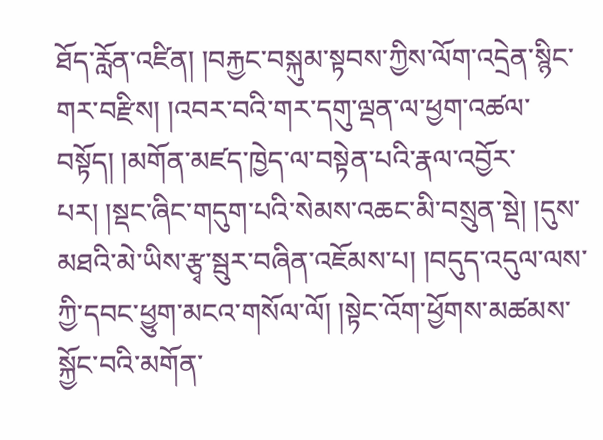ཐོད་རློན་འཛིན། །བརྐྱང་བསྐུམ་སྟབས་ཀྱིས་ལོག་འདྲེན་སྙིང་གར་བརྫིས། །འབར་བའི་གར་དགུ་ལྡན་ལ་ཕྱག་འཚལ་བསྟོད། །མགོན་མཛད་ཁྱེད་ལ་བསྟེན་པའི་རྣལ་འབྱོར་པར། །སྡང་ཞིང་གདུག་པའི་སེམས་འཆང་མི་བསྲུན་སྡེ། །དུས་ མཐའི་མེ་ཡིས་རྩྭ་སྦུར་བཞིན་འཇོམས་པ། །བདུད་འདུལ་ལས་ཀྱི་དབང་ཕྱུག་མངའ་གསོལ་ལོ། །སྟེང་འོག་ཕྱོགས་མཚམས་སྐྱོང་བའི་མགོན་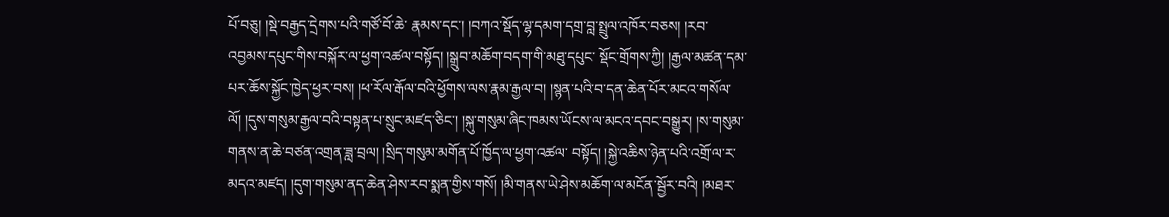པོ་བཅུ། །སྡེ་བརྒྱད་དྲེགས་པའི་གཙོ་བོ་ཆེ་ རྣམས་དང་། །བཀའ་སྡོད་ལྷ་དམག་དགྲ་བླ་སྤྲུལ་འཁོར་བཅས། །རབ་འབྱམས་དཔུང་གིས་བསྐོར་ལ་ཕྱག་འཚལ་བསྟོད། །སྒྲུབ་མཆོག་བདག་གི་མཐུ་དཔུང་ སྡོང་གྲོགས་ཀྱི། །རྒྱལ་མཚན་དམ་པར་ཆོས་སྐྱོང་ཁྱེད་ཕྱར་བས། །ཕ་རོལ་རྒོལ་བའི་ཕྱོགས་ལས་རྣམ་རྒྱལ་བ། །སྙན་པའི་བ་དན་ཆེན་པོར་མངའ་གསོལ་ལོ། །དུས་གསུམ་རྒྱལ་བའི་བསྟན་པ་སྲུང་མཛད་ཅིང་། །སྐུ་གསུམ་ཞིང་ཁམས་ཡོངས་ལ་མངའ་དབང་བསྒྱུར། །ས་གསུམ་གནས་ན་ཆེ་བཙན་འགྲན་ཟླ་བྲལ། །སྲིད་གསུམ་མགོན་པོ་ཁྱོད་ལ་ཕྱག་འཚལ་ བསྟོད། །སྐྱེ་འཆིས་ཉེན་པའི་འགྲོ་ལ་ར་མདའ་མཛད། །དུག་གསུམ་ནད་ཆེན་ཤེས་རབ་སྨན་གྱིས་གསོ། །མི་གནས་ཡེ་ཤེས་མཆོག་ལ་མངོན་སྦྱོར་བའི། །མཐར་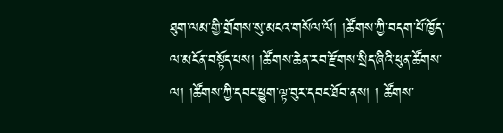ཐུག་ལམ་གྱི་གྲོགས་སུ་མངའ་གསོལ་ལོ། །ཚོགས་ཀྱི་བདག་པོ་ཁྱོད་ལ་མངོན་བསྟོད་པས། །ཚོགས་ཆེན་རབ་རྫོགས་སྲིད་ཞིའི་ཕུན་ཚོགས་ལ། །ཚོགས་ཀྱི་དབང་ཕྱུག་ལྟ་བུར་དབང་ཐོབ་ནས། ། ཚོགས་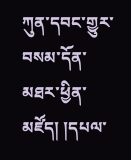ཀུན་དབང་གྱུར་བསམ་དོན་མཐར་ཕྱིན་མཛོད། །དཔལ་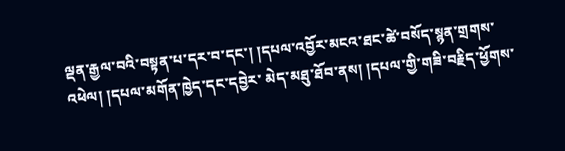ལྡན་རྒྱལ་བའི་བསྟན་པ་དར་བ་དང་། །དཔལ་འབྱོར་མངའ་ཐང་ཚེ་བསོད་སྙན་གྲགས་འཕེལ། །དཔལ་མགོན་ཁྱེད་དང་དབྱེར་ མེད་མཐུ་ཐོབ་ནས། །དཔལ་གྱི་གཟི་བརྗིད་ཕྱོགས་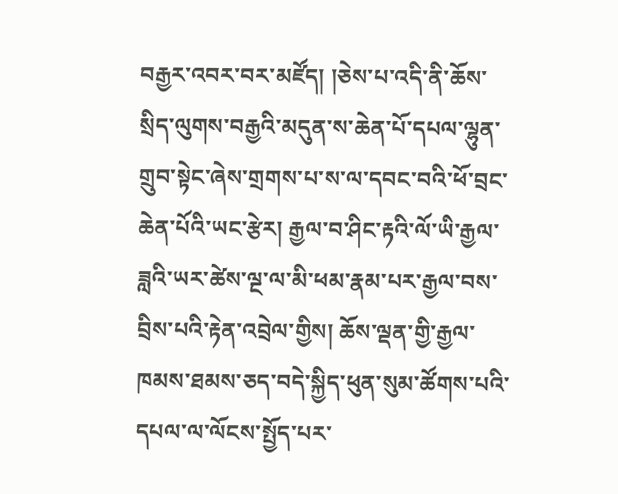བརྒྱར་འབར་བར་མཛོད། །ཅེས་པ་འདི་ནི་ཆོས་སྲིད་ལུགས་བརྒྱའི་མདུན་ས་ཆེན་པོ་དཔལ་ལྷུན་གྲུབ་སྟེང་ཞེས་གྲགས་པ་ས་ལ་དབང་བའི་ཕོ་བྲང་ཆེན་པོའི་ཡང་རྩེར། རྒྱལ་བ་ཤིང་རྟའི་ལོ་ཡི་རྒྱལ་ཟླའི་ཡར་ཚེས་ལྔ་ལ་མི་ཕམ་རྣམ་པར་རྒྱལ་བས་བྲིས་པའི་རྟེན་འབྲེལ་གྱིས། ཆོས་ལྡན་གྱི་རྒྱལ་ཁམས་ཐམས་ཅད་བདེ་སྐྱིད་ཕུན་སུམ་ཚོགས་པའི་དཔལ་ལ་ལོངས་སྤྱོད་པར་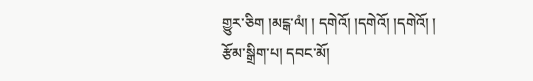གྱུར་ཅིག །མངྒ་ལཾ། ། དགེའོ། །དགེའོ། །དགེའོ། །
རྩོམ་སྒྲིག་པ། དབང་མོ།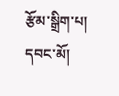རྩོམ་སྒྲིག་པ། དབང་མོ།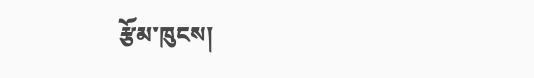རྩོམ་ཁུངས།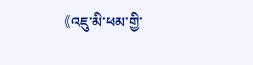《འཇུ་མི་ཕམ་གྱི་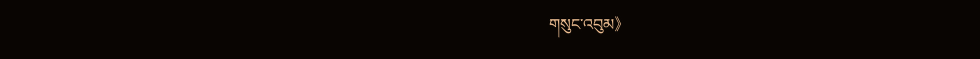གསུང་འབུམ》